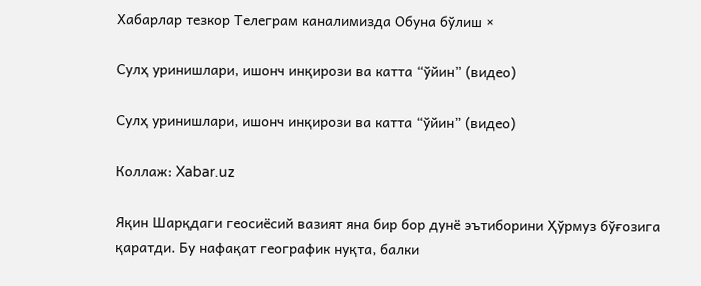Хабарлар тезкор Телеграм каналимизда Обуна бўлиш ×

Сулҳ уринишлари, ишонч инқирози ва катта “ўйин” (видео)

Сулҳ уринишлари, ишонч инқирози ва катта “ўйин” (видео)

Коллаж: Xabar.uz

Яқин Шарқдаги геосиёсий вазият яна бир бор дунё эътиборини Ҳўрмуз бўғозига қаратди. Бу нафақат географик нуқта, балки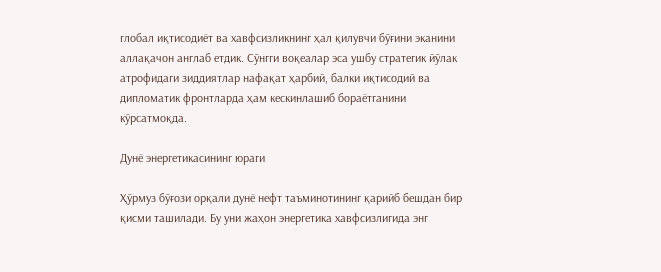глобал иқтисодиёт ва хавфсизликнинг ҳал қилувчи бўғини эканини аллақачон англаб етдик. Сўнгги воқеалар эса ушбу стратегик йўлак атрофидаги зиддиятлар нафақат ҳарбий, балки иқтисодий ва дипломатик фронтларда ҳам кескинлашиб бораётганини кўрсатмоқда.

Дунё энергетикасининг юраги

Ҳўрмуз бўғози орқали дунё нефт таъминотининг қарийб бешдан бир қисми ташилади. Бу уни жаҳон энергетика хавфсизлигида энг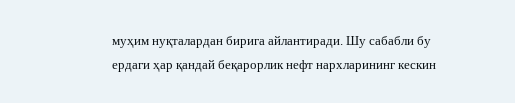муҳим нуқталардан бирига айлантиради. Шу сабабли бу ердаги ҳар қандай беқарорлик нефт нархларининг кескин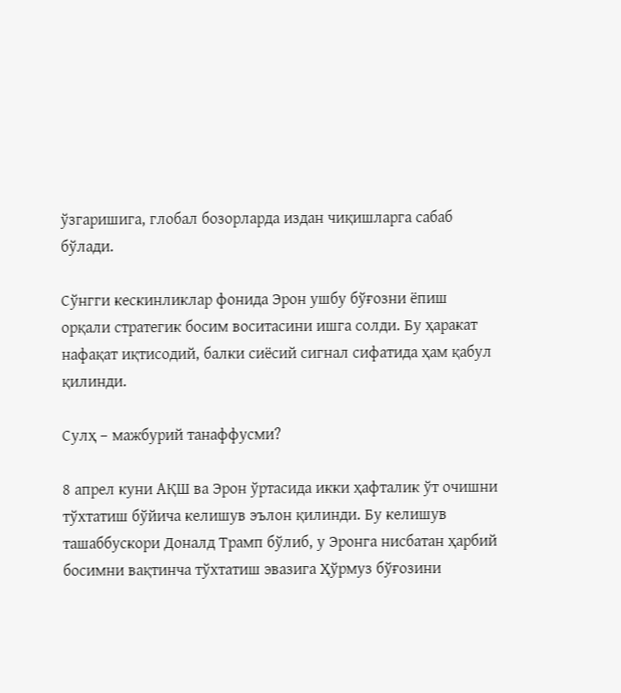ўзгаришига, глобал бозорларда издан чиқишларга сабаб бўлади.

Сўнгги кескинликлар фонида Эрон ушбу бўғозни ёпиш орқали стратегик босим воситасини ишга солди. Бу ҳаракат нафақат иқтисодий, балки сиёсий сигнал сифатида ҳам қабул қилинди.

Сулҳ – мажбурий танаффусми?

8 апрел куни АҚШ ва Эрон ўртасида икки ҳафталик ўт очишни тўхтатиш бўйича келишув эълон қилинди. Бу келишув ташаббускори Доналд Трамп бўлиб, у Эронга нисбатан ҳарбий босимни вақтинча тўхтатиш эвазига Ҳўрмуз бўғозини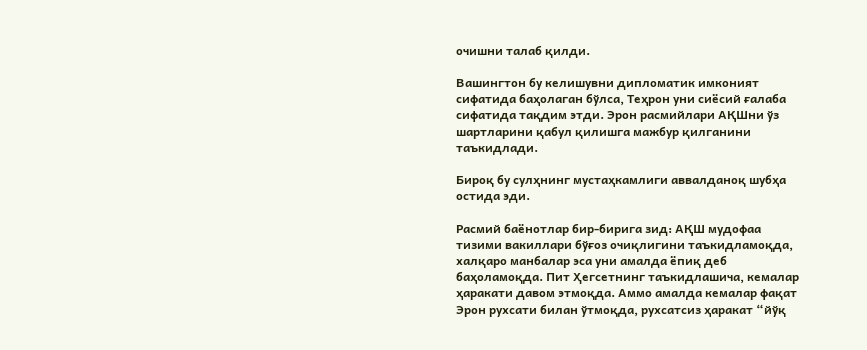очишни талаб қилди.

Вашингтон бу келишувни дипломатик имконият сифатида баҳолаган бўлса, Теҳрон уни сиёсий ғалаба сифатида тақдим этди. Эрон расмийлари АҚШни ўз шартларини қабул қилишга мажбур қилганини таъкидлади.

Бироқ бу сулҳнинг мустаҳкамлиги аввалданоқ шубҳа остида эди.

Расмий баёнотлар бир-бирига зид: АҚШ мудофаа тизими вакиллари бўғоз очиқлигини таъкидламоқда, халқаро манбалар эса уни амалда ёпиқ деб баҳоламоқда. Пит Ҳегсетнинг таъкидлашича, кемалар ҳаракати давом этмоқда. Аммо амалда кемалар фақат Эрон рухсати билан ўтмоқда, рухсатсиз ҳаракат “йўқ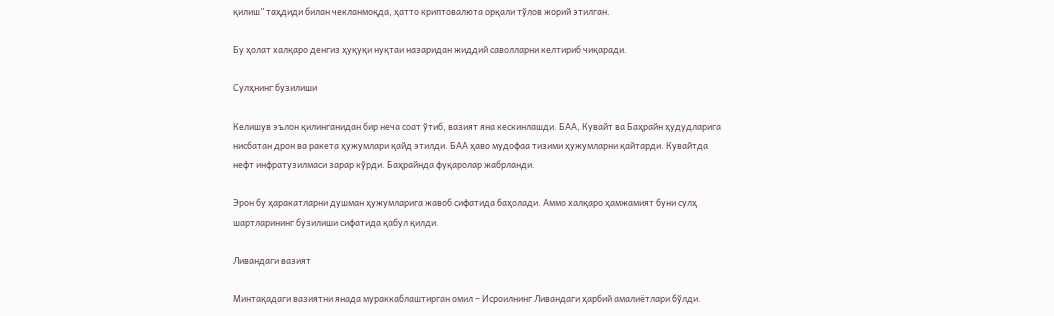қилиш” таҳдиди билан чекланмоқда, ҳатто криптовалюта орқали тўлов жорий этилган.

Бу ҳолат халқаро денгиз ҳуқуқи нуқтаи назаридан жиддий саволларни келтириб чиқаради.

Сулҳнинг бузилиши

Келишув эълон қилинганидан бир неча соат ўтиб, вазият яна кескинлашди. БАА, Кувайт ва Баҳрайн ҳудудларига нисбатан дрон ва ракета ҳужумлари қайд этилди. БАА ҳаво мудофаа тизими ҳужумларни қайтарди. Кувайтда нефт инфратузилмаси зарар кўрди. Баҳрайнда фуқаролар жабрланди.

Эрон бу ҳаракатларни душман ҳужумларига жавоб сифатида баҳолади. Аммо халқаро ҳамжамият буни сулҳ шартларининг бузилиши сифатида қабул қилди.

Ливандаги вазият

Минтақадаги вазиятни янада мураккаблаштирган омил – Исроилнинг Ливандаги ҳарбий амалиётлари бўлди.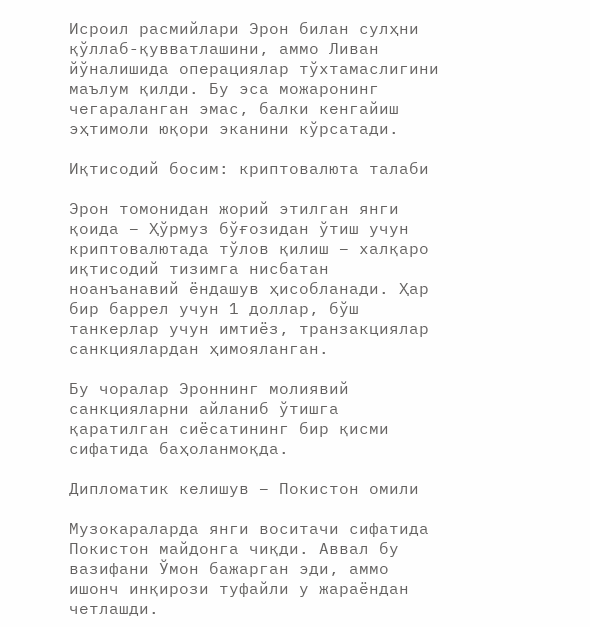Исроил расмийлари Эрон билан сулҳни қўллаб-қувватлашини, аммо Ливан йўналишида операциялар тўхтамаслигини маълум қилди. Бу эса можаронинг чегараланган эмас, балки кенгайиш эҳтимоли юқори эканини кўрсатади.

Иқтисодий босим: криптовалюта талаби

Эрон томонидан жорий этилган янги қоида – Ҳўрмуз бўғозидан ўтиш учун криптовалютада тўлов қилиш – халқаро иқтисодий тизимга нисбатан ноанъанавий ёндашув ҳисобланади. Ҳар бир баррел учун 1 доллар, бўш танкерлар учун имтиёз, транзакциялар санкциялардан ҳимояланган.

Бу чоралар Эроннинг молиявий санкцияларни айланиб ўтишга қаратилган сиёсатининг бир қисми сифатида баҳоланмоқда.

Дипломатик келишув – Покистон омили

Музокараларда янги воситачи сифатида Покистон майдонга чиқди. Аввал бу вазифани Ўмон бажарган эди, аммо ишонч инқирози туфайли у жараёндан четлашди.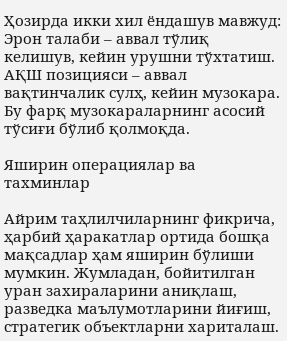Ҳозирда икки хил ёндашув мавжуд: Эрон талаби – аввал тўлиқ келишув, кейин урушни тўхтатиш. АҚШ позицияси – аввал вақтинчалик сулҳ, кейин музокара. Бу фарқ музокараларнинг асосий тўсиғи бўлиб қолмоқда.

Яширин операциялар ва тахминлар

Айрим таҳлилчиларнинг фикрича, ҳарбий ҳаракатлар ортида бошқа мақсадлар ҳам яширин бўлиши мумкин. Жумладан, бойитилган уран захираларини аниқлаш, разведка маълумотларини йиғиш, стратегик объектларни хариталаш.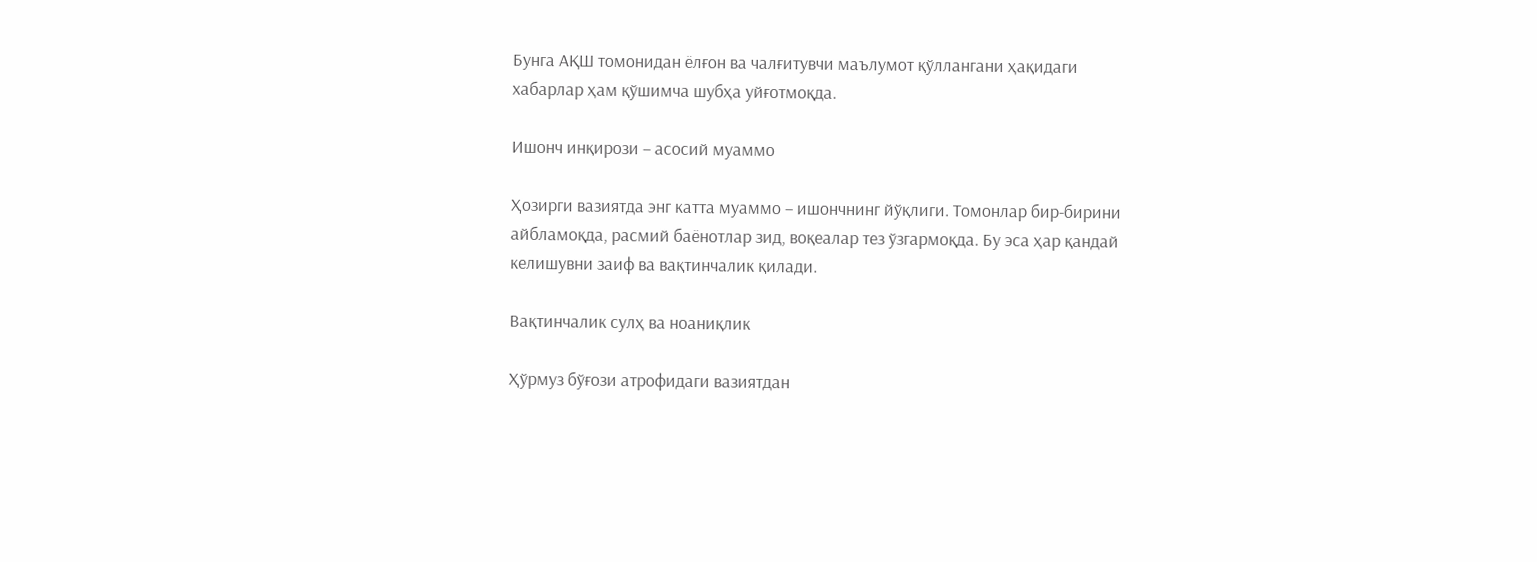Бунга АҚШ томонидан ёлғон ва чалғитувчи маълумот қўллангани ҳақидаги хабарлар ҳам қўшимча шубҳа уйғотмоқда.

Ишонч инқирози – асосий муаммо

Ҳозирги вазиятда энг катта муаммо – ишончнинг йўқлиги. Томонлар бир-бирини айбламоқда, расмий баёнотлар зид, воқеалар тез ўзгармоқда. Бу эса ҳар қандай келишувни заиф ва вақтинчалик қилади.

Вақтинчалик сулҳ ва ноаниқлик

Ҳўрмуз бўғози атрофидаги вазиятдан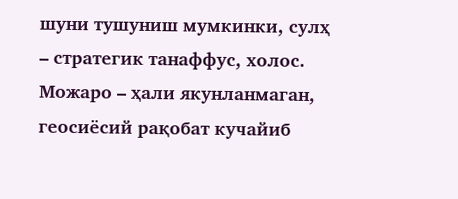шуни тушуниш мумкинки, сулҳ – стратегик танаффус, холос. Можаро – ҳали якунланмаган, геосиёсий рақобат кучайиб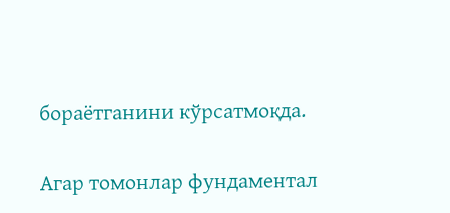бораётганини кўрсатмоқда.

Агар томонлар фундаментал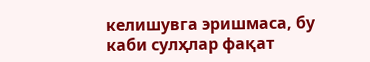келишувга эришмаса, бу каби сулҳлар фақат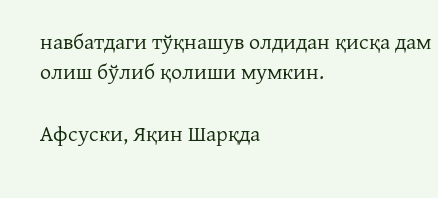навбатдаги тўқнашув олдидан қисқа дам олиш бўлиб қолиши мумкин.

Афсуски, Яқин Шарқда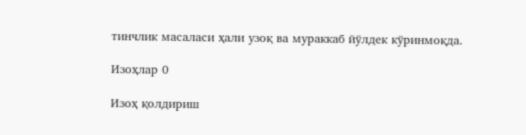тинчлик масаласи ҳали узоқ ва мураккаб йўлдек кўринмоқда.

Изоҳлар 0

Изоҳ қолдириш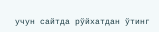учун сайтда рўйхатдан ўтинг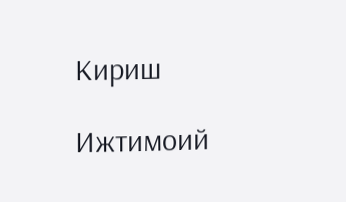Кириш

Ижтимоий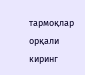тармоқлар орқали киринг